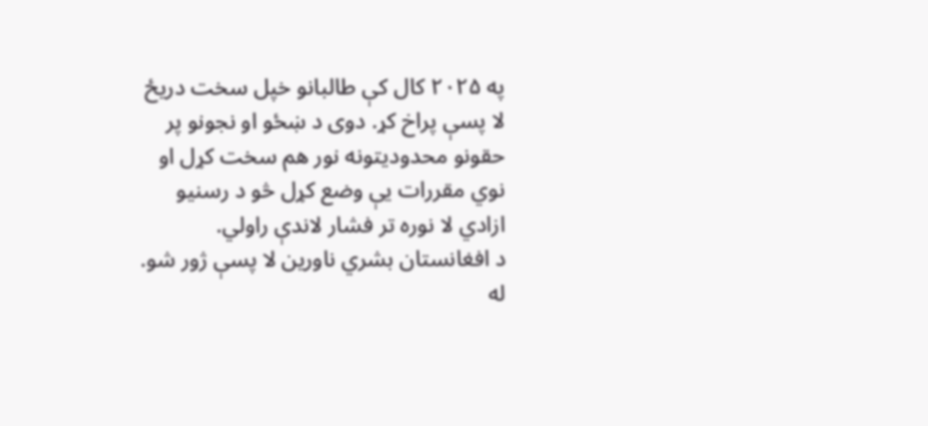په ۲۰۲۵ کال کې طالبانو خپل سخت دریځ لا پسې پراخ کړ. دوی د ښځو او نجونو پر حقونو محدودیتونه نور هم سخت کړل او نوي مقررات یې وضع کړل څو د رسنیو ازادي لا نوره تر فشار لاندې راولي.
د افغانستان بشري ناورین لا پسې ژور شو. له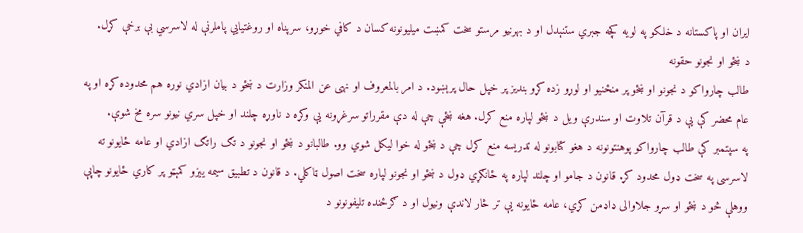ایران او پاکستانه د خلکو په لویه کچه جبري ستنېدل او د بهرنیو مرستو سخت کمښت میلیونونه کسان د کافي خوړو، سرپناه او روغتیایي پاملرنې له لاسرسي بې برخې کړل.
د ښځو او نجونو حقونه
طالب چارواکو د نجونو او ښځو پر منځنیو او لوړو زده کړو بندیز پر خپل حال پرېښود. د امر بالمعروف او نهی عن المنکر وزارت د ښځو د بیان ازادي نوره هم محدوده کړه او په عام محضر کې یې د قرآن تلاوت او سندرې ویل د ښځو لپاره منع کړل. هغه ښځې چې له دې مقرراتو سرغړونه یې وکړه د ناوړه چلند او خپل سري نیونو سره مخ شوې.
په سپتمبر کې طالب چارواکو پوهنتونونه د هغو کتابونو له تدریسه منع کړل چې د ښځو له خوا لیکل شوي وو. طالبانو د ښځو او نجونو د تګ راتګ ازادي او عامه ځایونو ته لاسرسی په سخت ډول محدود کړ. قانون د جامو او چلند لپاره په ځانګړي ډول د ښځو او نجونو لپاره سخت اصول ټاکلي. د قانون د تطبیق سیمه ییزو کمېټو پر کاري ځایونو چاپې ووهلې څو د ښځو او سړو جلاوالی ډاډمن کړي، عامه ځایونه یې تر څار لاندې ونیول او د ګرځنده تلیفونونو د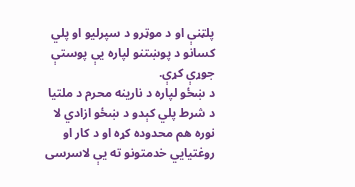پلټنې او د موټرو د سپرلیو او پلي کسانو د پوښتنو لپاره یې پوستې جوړې کړې.
د ښځو لپاره د نارینه محرم د ملتیا د شرط پلي کېدو د ښځو ازادي لا نوره هم محدوده کړه او د کار او روغتیایي خدمتونو ته یې لاسرسی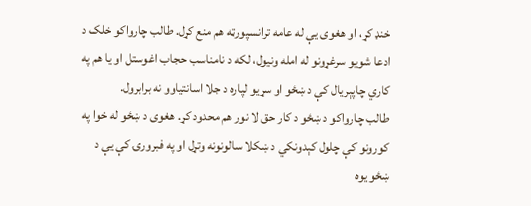خنډ کړ، او هغوی یې له عامه ترانسپورټه هم منع کړل. طالب چارواکو خلک د ادعا شویو سرغړونو له امله ونیول، لکه د نامناسب حجاب اغوستل او یا هم په کاري چاپېریال کې د ښځو او سړیو لپاره د جلا اسانتیاوو نه برابرول.
طالب چارواکو د ښځو د کار حق لا نور هم محدود کړ. هغوی د ښځو له خوا په کورونو کې چلول کېدونکي د ښکلا سالونونه وتړل او په فبرورۍ کې یې د ښځو یوه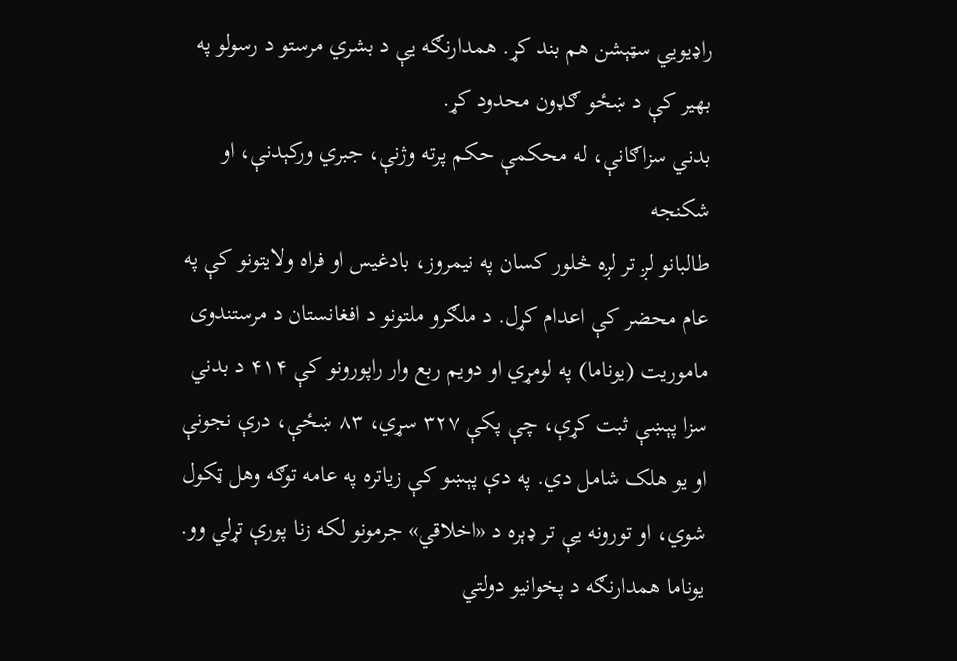راډیويي سټېشن هم بند کړ. همدارنګه یې د بشري مرستو د رسولو په بهیر کې د ښځو ګډون محدود کړ.
بدني سزاګانې، له محکمې حکم پرته وژنې، جبري ورکېدنې، او شکنجه
طالبانو لږ تر لږه څلور کسان په نیمروز، بادغیس او فراه ولایتونو کې په عام محضر کې اعدام کړل. د ملګرو ملتونو د افغانستان د مرستندوی ماموریت (یوناما) په لومړي او دویم ربع وار راپورونو کې ۴۱۴ د بدني سزا پېښې ثبت کړې، چې پکې ۳۲۷ سړي، ۸۳ ښځې، درې نجونې او یو هلک شامل دي. په دې پېښو کې زیاتره په عامه توګه وهل ټکول شوي، او تورونه یې تر ډېره د «اخلاقي» جرمونو لکه زنا پورې تړلي وو.
یوناما همدارنګه د پخوانیو دولتي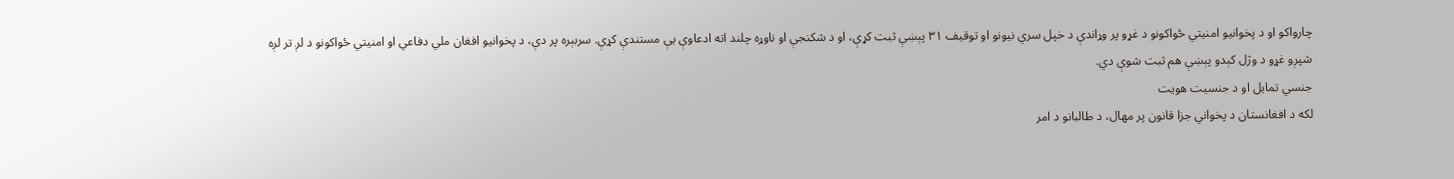چارواکو او د پخوانیو امنیتي ځواکونو د غړو پر وړاندې د خپل سري نیونو او توقیف ۳۱ پېښې ثبت کړې، او د شکنجې او ناوړه چلند اته ادعاوې یې مستندې کړې. سربېره پر دې، د پخوانیو افغان ملي دفاعي او امنیتي ځواکونو د لږ تر لږه شپږو غړو د وژل کېدو پېښې هم ثبت شوې دي.
جنسي تمایل او د جنسیت هویت
لکه د افغانستان د پخواني جزا قانون پر مهال، د طالبانو د امر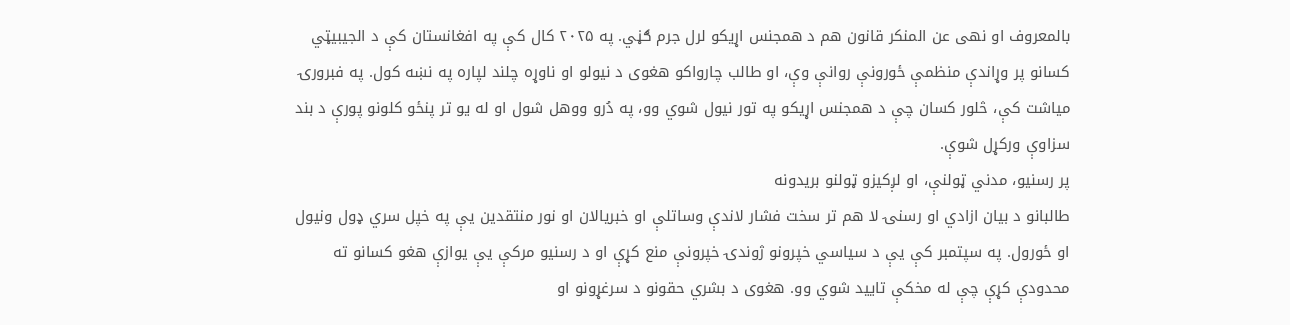بالمعروف او نهی عن المنکر قانون هم د همجنس اړیکو لرل جرم ګڼي. په ۲۰۲۵ کال کې په افغانستان کې د الجيبيټي کسانو پر وړاندې منظمې ځورونې روانې وې، او طالب چارواکو هغوی د نیولو او ناوړه چلند لپاره په نښه کول. په فبرورۍ میاشت کې، څلور کسان چې د همجنس اړیکو په تور نیول شوي وو، په دُرو ووهل شول او له یو تر پنځو کلونو پورې د بند سزاوې ورکړل شوې.
پر رسنیو، مدني ټولنې، او لږکیزو ټولنو بریدونه
طالبانو د بیان ازادي او رسنۍ لا هم تر سخت فشار لاندې وساتلې او خبریالان او نور منتقدین یې په خپل سري ډول ونیول او ځورول. په سپتمبر کې یې د سیاسي خپرونو ژوندۍ خپرونې منع کړې او د رسنیو مرکې یې یوازې هغو کسانو ته محدودې کړې چې له مخکې تایید شوي وو. هغوی د بشري حقونو د سرغړونو او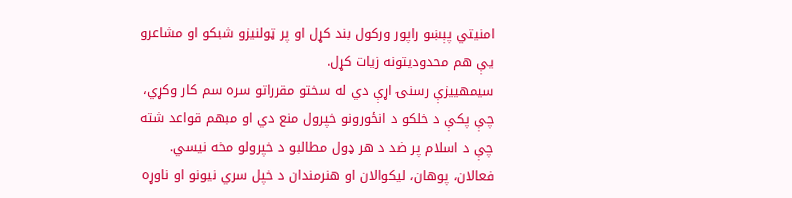امنیتي پېښو راپور ورکول بند کړل او پر ټولنیزو شبکو او مشاعرو یې هم محدودیتونه زیات کړل.
سیمهییزې رسنۍ اړې دي له سختو مقرراتو سره سم کار وکړي، چې پکې د خلکو د انځورونو خپرول منع دي او مبهم قواعد شته چې د اسلام پر ضد د هر ډول مطالبو د خپرولو مخه نیسي. فعالان، پوهان، لیکوالان او هنرمندان د خپل سري نیونو او ناوړه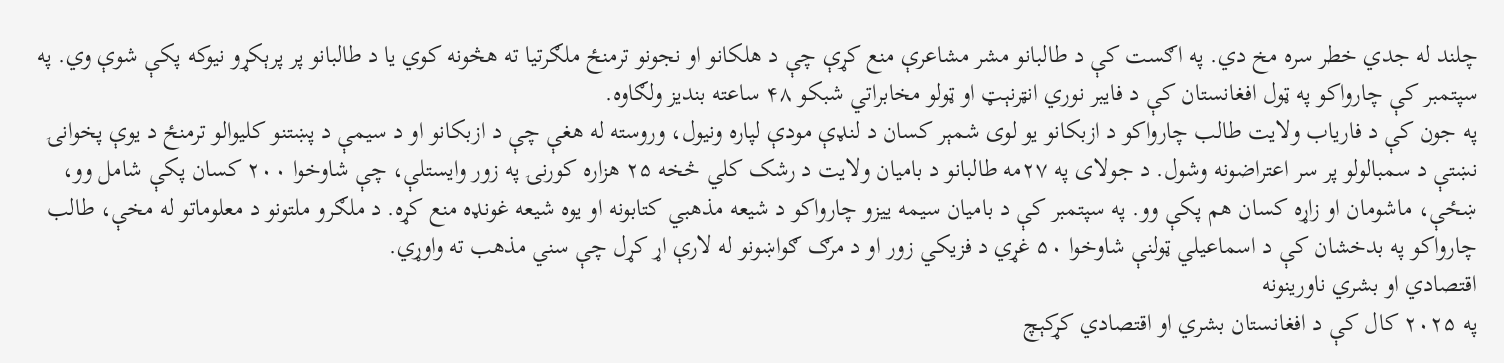چلند له جدي خطر سره مخ دي. په اګست کې د طالبانو مشر مشاعرې منع کړې چې د هلکانو او نجونو ترمنځ ملګرتیا ته هڅونه کوي یا د طالبانو پر پرېکړو نیوکه پکې شوې وي. په سپتمبر کې چارواکو په ټول افغانستان کې د فایبر نوري انټرنېټ او ټولو مخابراتي شبکو ۴۸ ساعته بندیز ولګاوه.
په جون کې د فاریاب ولایت طالب چارواکو د ازبکانو یو لوی شمېر کسان د لنډې مودې لپاره ونیول، وروسته له هغې چې د ازبکانو او د سیمې د پښتنو کلیوالو ترمنځ د یوې پخوانۍ نښتې د سمبالولو پر سر اعتراضونه وشول. د جولای په ۲۷مه طالبانو د بامیان ولایت د رشک کلي څخه ۲۵ هزاره کورنۍ په زور وایستلې، چې شاوخوا ۲۰۰ کسان پکې شامل وو، ښځې، ماشومان او زاړه کسان هم پکې وو. په سپتمبر کې د بامیان سیمه ییزو چارواکو د شیعه مذهبي کتابونه او یوه شیعه غونډه منع کړه. د ملګرو ملتونو د معلوماتو له مخې، طالب چارواکو په بدخشان کې د اسماعیلي ټولنې شاوخوا ۵۰ غړي د فزیکي زور او د مرګ ګواښونو له لارې اړ کړل چې سني مذهب ته واوړي.
اقتصادي او بشري ناورینونه
په ۲۰۲۵ کال کې د افغانستان بشري او اقتصادي کړکېچ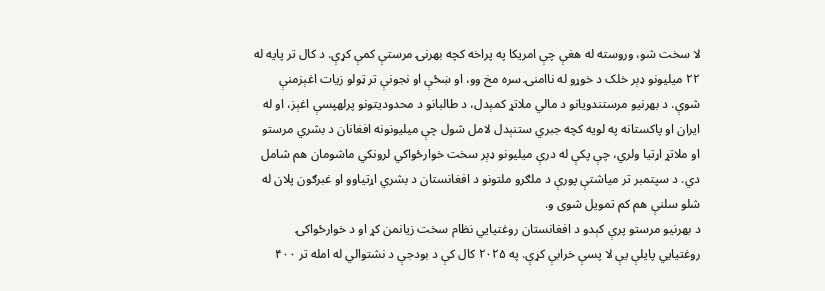لا سخت شو، وروسته له هغې چې امریکا په پراخه کچه بهرنۍ مرستې کمې کړې. د کال تر پایه له ۲۲ میلیونو ډېر خلک د خوړو له ناامنۍ سره مخ وو، او ښځې او نجونې تر ټولو زیات اغېزمنې شوې. د بهرنیو مرستندویانو د مالي ملاتړ کمېدل، د طالبانو د محدودیتونو پرلهپسې اغېز، او له ایران او پاکستانه په لویه کچه جبري ستنېدل لامل شول چې میلیونونه افغانان د بشري مرستو او ملاتړ اړتیا ولري، چې پکې له درې میلیونو ډېر سخت خوارځواکي لرونکي ماشومان هم شامل دي. د سپتمبر تر میاشتې پورې د ملګرو ملتونو د افغانستان د بشري اړتیاوو او غبرګون پلان له شلو سلنې هم کم تمویل شوی و.
د بهرنیو مرستو پرې کېدو د افغانستان روغتیایي نظام سخت زیانمن کړ او د خوارځواکۍ روغتیایي پایلې یې لا پسې خرابې کړې. په ۲۰۲۵ کال کې د بودجې د نشتوالي له امله تر ۴۰۰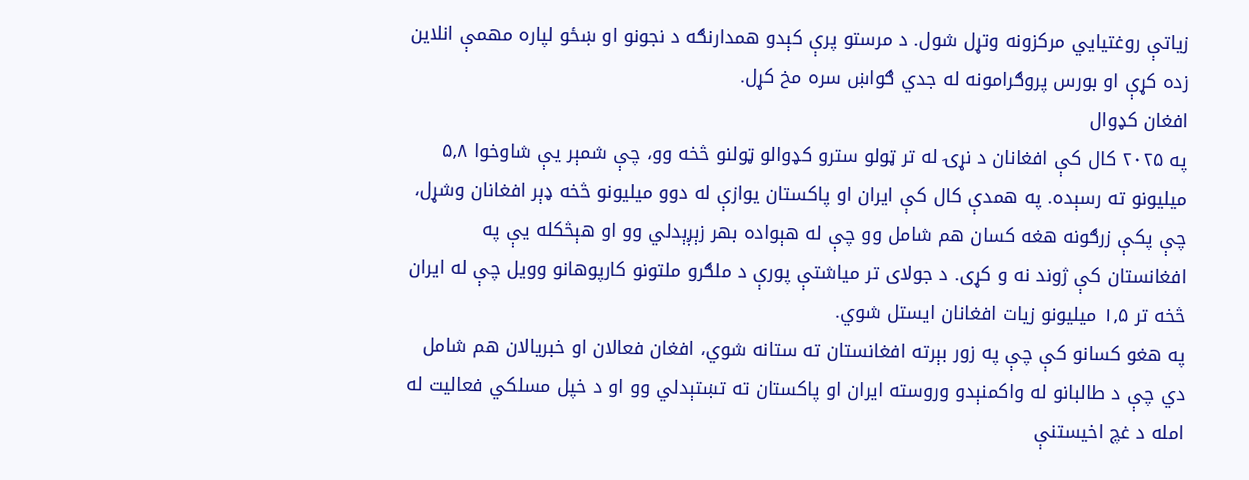زیاتې روغتیایي مرکزونه وتړل شول. د مرستو پرې کېدو همدارنګه د نجونو او ښځو لپاره مهمې انلاین زده کړې او بورس پروګرامونه له جدي ګواښ سره مخ کړل.
افغان کډوال
په ۲۰۲۵ کال کې افغانان د نړۍ له تر ټولو سترو کډوالو ټولنو څخه وو، چې شمېر یې شاوخوا ۵٫۸ میلیونو ته رسېده. په همدې کال کې ایران او پاکستان یوازې له دوو میلیونو څخه ډېر افغانان وشړل، چې پکې زرګونه هغه کسان هم شامل وو چې له هېواده بهر زېږېدلي وو او هېڅکله یې په افغانستان کې ژوند نه و کړی. د جولای تر میاشتې پورې د ملګرو ملتونو کارپوهانو وویل چې له ایران څخه تر ۱٫۵ میلیونو زیات افغانان ایستل شوي.
په هغو کسانو کې چې په زور بېرته افغانستان ته ستانه شوي، افغان فعالان او خبریالان هم شامل دي چې د طالبانو له واکمنېدو وروسته ایران او پاکستان ته تښتېدلي وو او د خپل مسلکي فعالیت له امله د غچ اخیستنې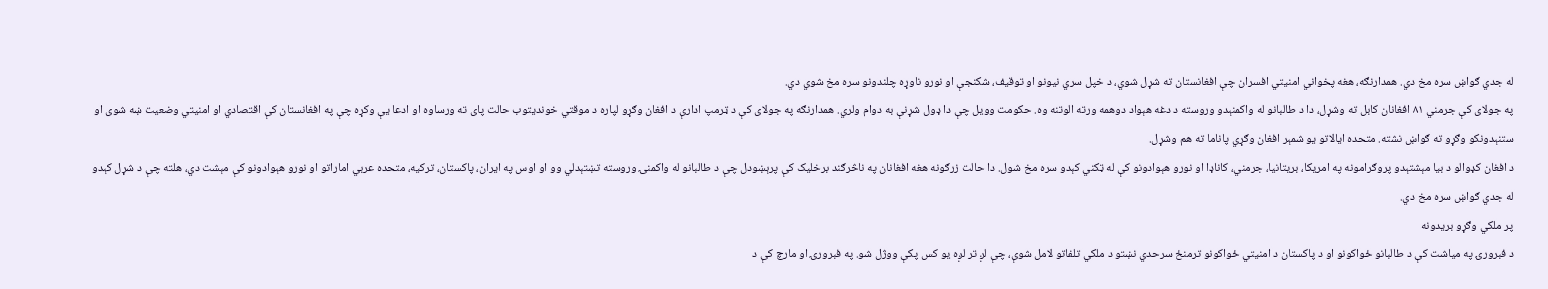له جدي ګواښ سره مخ دي. همدارنګه، هغه پخواني امنیتي افسران چې افغانستان ته شړل شوي، د خپل سري نیونو او توقیف، شکنجې او نورو ناوړه چلندونو سره مخ شوي دي.
په جولای کې جرمني ۸۱ افغانان کابل ته وشړل، دا د طالبانو له واکمنېدو وروسته د دغه هېواد دوهمه ورته الوتنه وه. حکومت وویل چې دا ډول شړنې به دوام ولري. همدارنګه په جولای کې د ټرمپ ادارې د افغان وګړو لپاره د موقتي خونديتوب حالت پای ته ورساوه او ادعا یې وکړه چې په افغانستان کې اقتصادي او امنیتي وضعیت ښه شوی او ستنېدونکو وګړو ته ګواښ نشته. متحده ایالاتو یو شمېر افغان وګړي پاناما ته هم وشړل.
د افغان کډوالو د بیا مېشتېدو پروګرامونه په امریکا، بریتانیا، جرمني، کاناډا او نورو هېوادونو کې له ټکني کېدو سره مخ شول. دا حالت زرګونه هغه افغانان په ناڅرګند برخلیک کې پرېښودل چې د طالبانو له واکمنۍ وروسته تښتېدلي وو او اوس په ایران، پاکستان، ترکیه، متحده عربي اماراتو او نورو هېوادونو کې مېشت دي، هلته چې د شړل کېدو له جدي ګواښ سره مخ دي.
پر ملکي وګړو بریدونه
د فبرورۍ په میاشت کې د طالبانو ځواکونو او د پاکستان د امنیتي ځواکونو ترمنځ سرحدي نښتو د ملکي تلفاتو لامل شوې، چې لږ تر لږه یو کس پکې ووژل شو. په فبرورۍ او مارچ کې د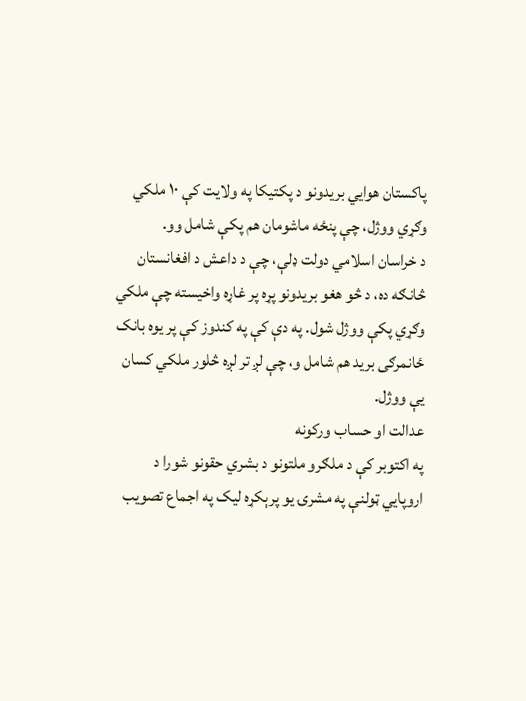پاکستان هوايي بریدونو د پکتیکا په ولایت کې ۱۰ ملکي وګړي ووژل، چې پنځه ماشومان هم پکې شامل وو.
د خراسان اسلامي دولت ډلې، چې د داعش د افغانستان څانګه ده، د څو هغو بریدونو پړه پر غاړه واخیسته چې ملکي وګړي پکې ووژل شول. په دې کې په کندوز کې پر یوه بانک ځانمرګی برید هم شامل و، چې لږ تر لږه څلور ملکي کسان یې ووژل.
عدالت او حساب ورکونه
په اکتوبر کې د ملګرو ملتونو د بشري حقونو شورا د اروپايي ټولنې په مشرۍ یو پرېکړه لیک په اجماع تصویب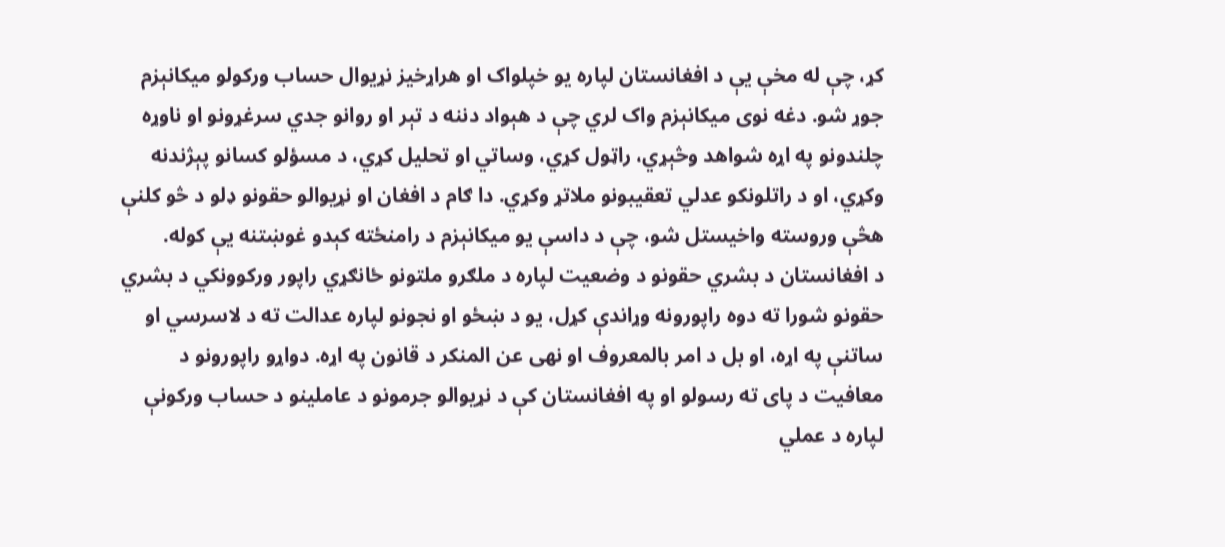کړ، چې له مخې یې د افغانستان لپاره یو خپلواک او هراړخیز نړیوال حساب ورکولو میکانېزم جوړ شو. دغه نوی میکانېزم واک لري چې د هېواد دننه د تېر او روانو جدي سرغړونو او ناوړه چلندونو په اړه شواهد وڅېړي، راټول کړي، وساتي او تحلیل کړي، د مسؤلو کسانو پېژندنه وکړي، او د راتلونکو عدلي تعقیبونو ملاتړ وکړي. دا ګام د افغان او نړیوالو حقونو ډلو د څو کلنې هڅې وروسته واخیستل شو، چې د داسې یو میکانېزم د رامنځته کېدو غوښتنه یې کوله.
د افغانستان د بشري حقونو د وضعیت لپاره د ملګرو ملتونو ځانګړي راپور ورکوونکي د بشري حقونو شورا ته دوه راپورونه وړاندې کړل، یو د ښځو او نجونو لپاره عدالت ته د لاسرسي او ساتنې په اړه، او بل د امر بالمعروف او نهی عن المنکر د قانون په اړه. دواړو راپورونو د معافیت د پای ته رسولو او په افغانستان کې د نړیوالو جرمونو د عاملینو د حساب ورکونې لپاره د عملي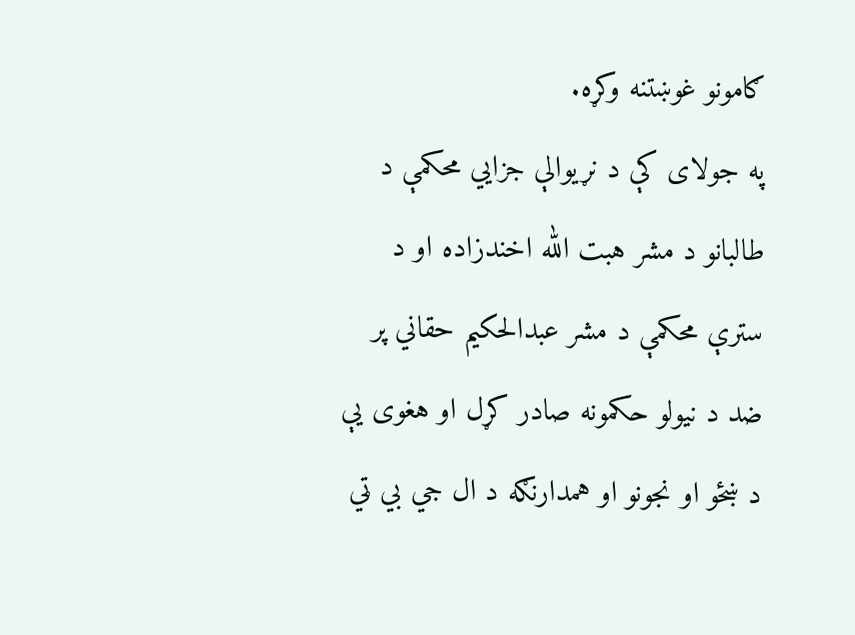ګامونو غوښتنه وکړه.
په جولای کې د نړیوالې جزايي محکمې د طالبانو د مشر هبت الله اخندزاده او د سترې محکمې د مشر عبدالحکیم حقاني پر ضد د نیولو حکمونه صادر کړل او هغوی یې د ښځو او نجونو او همدارنګه د ال جي بي ټي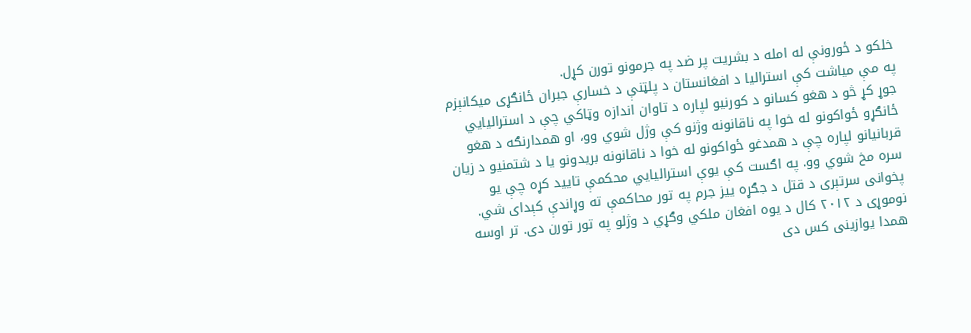خلکو د ځورونې له امله د بشریت پر ضد په جرمونو تورن کړل.
په مې میاشت کې استرالیا د افغانستان د پلټنې د خسارې جبران ځانګړی میکانېزم جوړ کړ څو د هغو کسانو د کورنیو لپاره د تاوان اندازه وټاکي چې د استرالیايي ځانګړو ځواکونو له خوا په ناقانونه وژنو کې وژل شوي وو، او همدارنګه د هغو قربانیانو لپاره چې د همدغو ځواکونو له خوا د ناقانونه بریدونو یا د شتمنیو د زیان سره مخ شوي وو. په اګست کې یوې استرالیايي محکمې تایید کړه چې یو پخوانی سرتېری د قتل د جګړه ییز جرم په تور محاکمې ته وړاندې کېدای شي. نوموړی د ۲۰۱۲ کال د یوه افغان ملکي وګړي د وژلو په تور تورن دی. تر اوسه همدا یوازینی کس دی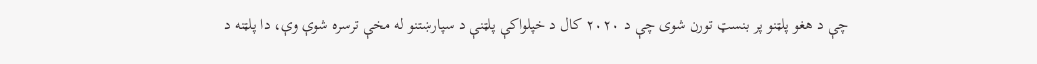چې د هغو پلټنو پر بنسټ تورن شوی چې د ۲۰۲۰ کال د خپلواکې پلټنې د سپارښتنو له مخې ترسره شوې وې، دا پلټنه د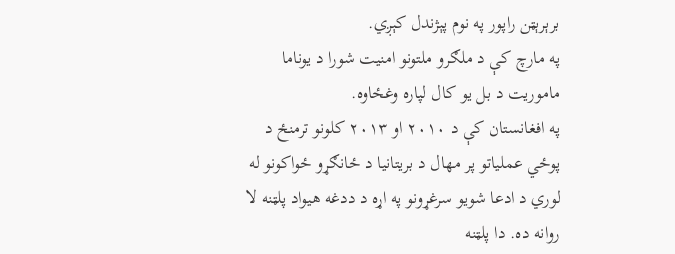برېرېټن راپور په نوم پېژندل کېږي.
په مارچ کې د ملګرو ملتونو امنیت شورا د یوناما ماموریت د بل یو کال لپاره وغځاوه.
په افغانستان کې د ۲۰۱۰ او ۲۰۱۳ کلونو ترمنځ د پوځي عملیاتو پر مهال د بریتانیا د ځانګړو ځواکونو له لوري د ادعا شویو سرغړونو په اړه د ددغه هیواد پلټنه لا روانه ده. دا پلټنه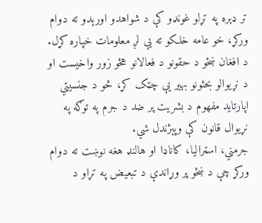تر ډېره په تړلو غونډو کې د شواهدو اورېدو ته دوام ورکړ، خو عامه خلکو ته یې لږ معلومات خپاره کړل.
د افغان ښځو د حقونو د فعالانو هڅو زور واخیست او د نړیوالو بحثونو بهیر یې چټک کړ، څو د جنسیتي اپارتاید مفهوم د بشریت پر ضد د جرم په توګه په نړیوال قانون کې وپېژندل شي.
جرمني، اسټرالیا، کاناډا او هالنډ هغه نوښت ته دوام ورکړ چې د ښځو پر وړاندې د تبعیض په تړاو د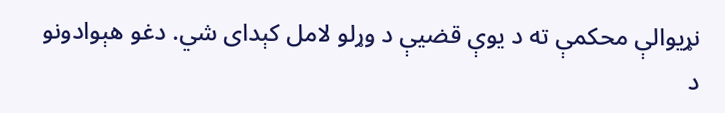نړیوالې محکمې ته د یوې قضیې د وړلو لامل کېدای شي. دغو هېوادونو د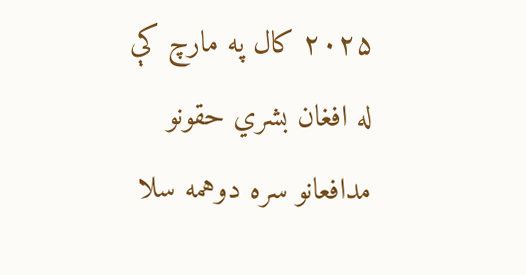۲۰۲۵ کال په مارچ کې له افغان بشري حقونو مدافعانو سره دوهمه سلا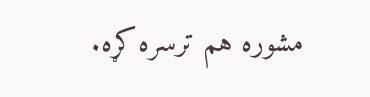مشوره هم ترسره کړه.